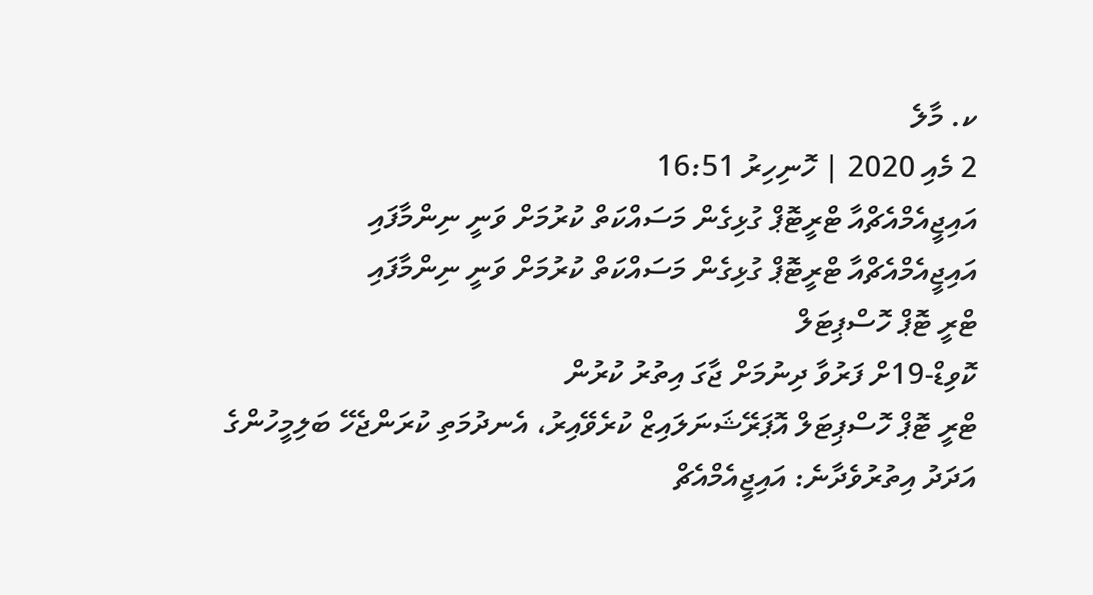ކ. މާލެ
2 މެއި 2020 | ހޮނިހިރު 16:51
އައިޖީއެމްއެޗްއާ ޓްރީޓޮޕް ގުޅިގެން މަސައްކަތް ކުރުމަށް ވަނީ ނިންމާފައި
އައިޖީއެމްއެޗްއާ ޓްރީޓޮޕް ގުޅިގެން މަސައްކަތް ކުރުމަށް ވަނީ ނިންމާފައި
ޓްރީ ޓޮޕް ހޮސްޕިޓަލް
ކޮވިޑް-19ށް ފަރުވާ ދިނުމަށް ޖާގަ އިތުރު ކުރުން
ޓްރީ ޓޮޕް ހޮސްޕިޓަލް އޮޕަރޭޝަނަލައިޒް ކުރެވޭއިރު، އެނދުމަތި ކުރަންޖެހޭ ބަލިމީހުންގެ އަދަދު އިތުރުވެދާނެ: އައިޖީއެމްއެޗް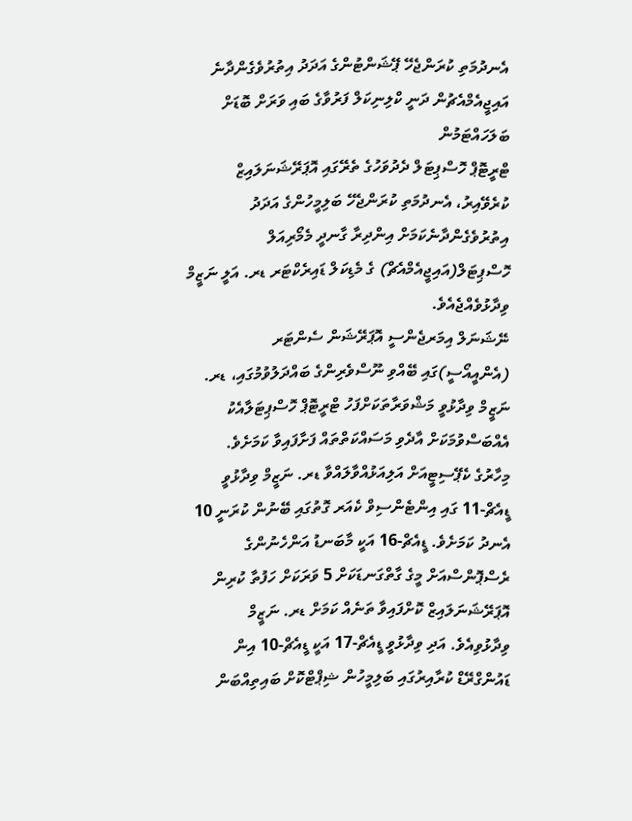އެނދުމަތި ކުރަންޖެހޭ ޕޭޝަންޓުންގެ އަދަދު އިތުރުވެގެންދާނެ
އައިޖީއެމްއެޗުން ދަނީ ކްލިނިކަލް ފަރުވާގެ ބައި ވަރަށް ބޮޑަށް ބަލަހައްޓަމުން
ޓްރީޓޮޕް ހޮސްޕިޓަލް ދެދުވަހުގެ ތެރޭގައި އޮޕަރޭޝަނަލައިޒް ކުރެވޭއިރު، އެނދުމަތި ކުރަންޖެހޭ ބަލިމީހުންގެ އަދަދު އިތުރުވެގެންދާނެކަމަށް އިންދިރާ ގާނދީ މެމޯރިއަލް ހޮސްޕިޓަލް(އައިޖީއެމްއެޗް) ގެ މެޑިކަލް ޑައިރެކްޓަރ ޑރ. އަލީ ނަޒީމް ވިދާޅުވެއްޖެއެވެ.
ނޭޝަނަލް އިމަރޖެންސީ އޮޕަރޭޝަން ސެންޓަރ (އެންއީއޯސީ)ގައި ބޭއްވި ނޫސްވެރިންގެ ބައްދަލުވުމުގައި، ޑރ. ނަޒީމް ވިދާޅުވީ މަޝްވަރާތަކަށްފަހު ޓްރީޓޮޕް ހޮސްޕިޓަލާއެކު އެއްބަސްވުމަކަށް އާދެވި މަސައްކަތްތައް ފަށާފައިވާ ކަމަށެވެ.
މިހާރުގެ ކެޕޭސިޓީއަށް އަލިއަޅުއްވާލައްވާ ޑރ. ނަޒީމް ވިދާޅުވީ ޑީއެޗް-11 ގައި އިންޓެންސިވް ކެއަރ ގޮތުގައި ބޭނުން ކުރަނީ 10 އެނދު ކަމަށެވެ. ޑީއެޗް-16 އަކީ މާބަނޑު އަންހެނުންގެ ރެސްޕޮންސްއަށް މީގެ ގާތްގަނޑަކަށް 5 ވަރަކަށް ހަފުތާ ކުރިން އޮޕަރޭޝަނަލައިޒް ކޮށްފައިވާ ތަނެއް ކަމަށް ޑރ. ނަޒީމް ވިދާޅުވިއެވެ. އަދި ވިދާޅުވީ ޑީއެޗް-17 އަކީ ޑީއެޗް-10 އިން ޑައުންގްރޭޑް ކުރާއިރުގައި ބަލިމީހުން ޝިޕްޓްކޮށް ބައިތިއްބަން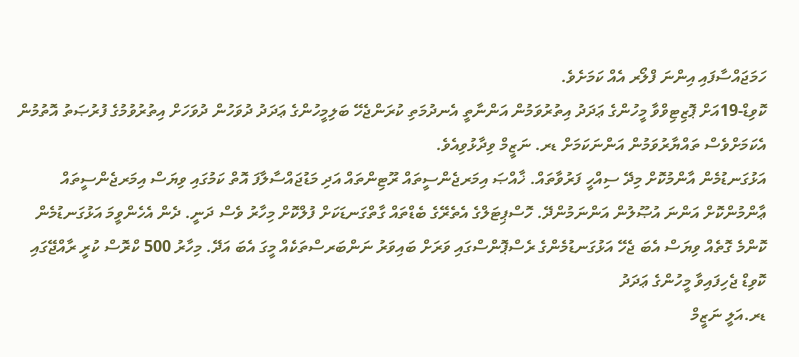ހަމަޖައްސާފައި އިންނަ ފްލޯރ އެއް ކަމަށެވެ.
ކޮވިޑް-19އަށް ޕޮޒިޓިވްވާ މީހުންގެ ޢަދަދު އިތުރުވަމުން އަންނާތީ އެނދުމަތި ކުރަންޖެހޭ ބަލިމީހުންގެ ޢަދަދު ދުވަހުން ދުވަހަށް އިތުރުވުމުގެ ފުރުޞަތު އޮތުމުން އެކަމަށްވެސް ތައްޔާރުވަމުން އަންނަކަމަށް ޑރ. ނަޒީމް ވިދާޅުވިއެވެ.
އަޅުގަނޑުމެން އާންމުކޮށް މިދޭ ސިއްހީ ފަރުވާތައް. ޚާއްޞަ އިމަރޖެންސީތައް ރޫޓިންތައް އަދި މަޑުޖައްސާލާފަ އޮތް ކަމުގައި ވިޔަސް އިމަރޖެންސީތައް ޢާންމުންކޮށް އަންނަ އުޞޫލުން އަންނަމުންދޭ. ހޮސްޕިޓަލްގެ އެތެރޭގެ ބެޑްތައް ގާތްގަނޑަކަށް ފުލްކޮށް މިހާރު ވެސް ދަނީ. ދެން އެހެންވީމަ އަޅުގަނޑުމެން ކޮންމެ ގޮތެއް ވިޔަސް އެބަ ޖެހޭ އަޅުގަނޑުމެންގެ ރެސްޕޮންސްގައި ވަރަށް ބައިވަރު ނަންބަރސްތަކެއް މީގަ އެބަ އަދޭ. މިހާރު 500 ކްރޮސް ކުރީ ރާއްޖޭގައި ކޮވިޑް ޖެހިފައިވާ މީހުންގެ ޢަދަދު
ޑރ.އަލީ ނަޒީމް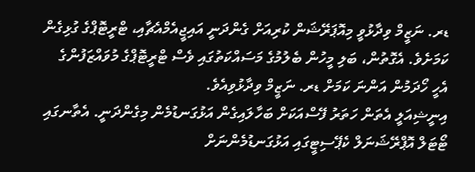ޑރ. ނަޒީމް ވިދާޅުވީ މިއޮޕަރޭޝަން ކުރިއަށް ގެންދަނީ އައިޖީއެމްއެޗާއި، ޓްރީޓޮޕްގެ ގުޅިގެން ކަމަށެވެ. އެގޮތުން، ބަލި މީހުން ބެލުމުގެ މަސައްކަތުގައި ވެސް ޓްރީޓޮޕްގެ މުވައްޒަފުންގެ އެހީ ހޯދަމުން އަންނަ ކަމަށް ޑރ. ނަޒީމް ވިދާޅުވިއެވެ.
އިނީޝިއަލީ އެތަން ހަތަރު ފޭސްއަކަށް ބަހާލައިގެން އަޅުގަނޑުމެން މިގެންދަނީ. އެތާނގައި ޓޯޓަލް އޮޕްރޭޝަނަލް ކެޕޭސިޓީގައި އަޅުގަނޑުމެންނަށް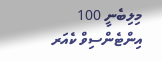މިލިބެނީ 100 އިންޓެންސިވް ކެއަރ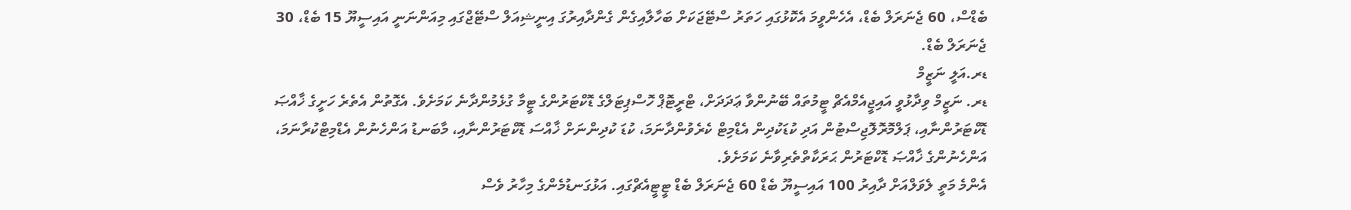ބެޑްސް، 60 ޖެނަރަލް ބެޑް، އެހެންވީމަ އެކޮޅުގައި ހަތަރު ސްޓޭޖަކަށް ބަހާލާއިގެން ގެންދާއިރުގަ އިނީޝިއަލް ސްޓޭޖްގައި މިއަންނަނީ އައިސީޔޫ 15 ބެޑް، 30 ޖެނަރަލް ބެޑް.
ޑރ.އަލީ ނަޒީމް
ޑރ. ނަޒީމް ވިދާޅުވީ އައިޖީއެމްއެޗް ޓީމުތައް ބޭނުންވާ ޢަދަދަށް، ޓްރީޓޮޕް ހޮސްޕިޓަލްގެ ޑޮކްޓަރުންގެ ޓީމާ ގުޅެމުންދާނެ ކަމަށެވެ. އެގޮތުން އެތެރެ ހަށީގެ ޚާއްޞަ ޑޮކްޓަރުންނާއި، ޕަލްމޮރޮލޮޖިސްޓުން އަދި ކުޑަކުދިން އެޑްމިޓް ކެރެވުންދާނަމަ، ކުޑަ ކުދިންނަށް ޚާއްސަ ޑޮކްޓަރުންނާއި، މާބަނޑު އަންހެނުން އެޑްމިޓްކުރާނަމަ، އަންހެނުންގެ ޚާއްޞަ ޑޮކްޓަރުން ޙަރަކާތްތެރިވާނެ ކަމަށެވެ.
އެންމެ މަތީ ލެވަލްއަށް ދާއިރު 100 އައިސީޔޫ ބެޑް 60 ޖެނަރަލް ބެޑް ޓީޓީއެޗްގައި. އަޅުގަނޑުމެންގެ މިހާރު ވެސް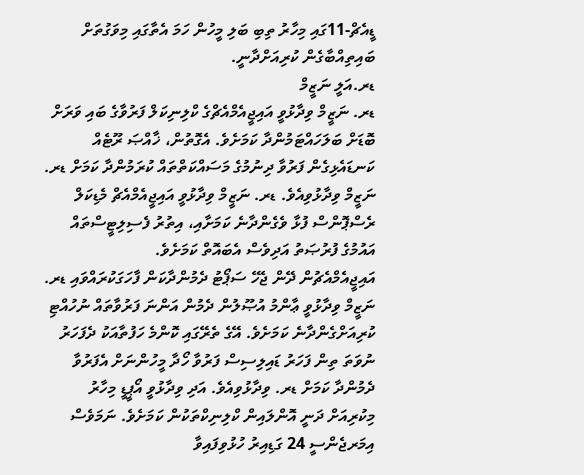ޑީއެޗް-11ގައި މިހާރު ތިބި ބަލި މީހުން ހަމަ އެތާގައި މިވަގުތަށް ބައިތިއްބާގެން ކުރިއަށްދާނީ.
ޑރ.އަލީ ނަޒީމް
ޑރ. ނަޒީމް ވިދާޅުވީ އައިޖީއެމްއެޗްގެ ކްލިނިކަލް ފަރުވާގެ ބައި ވަރަށް ބޮޑަށް ބަލަހައްޓަމުންދާ ކަމަށެވެ. އެގޮތުން، ޚާއްޞަ ރޫޓެއް ކަނޑައެޅިގެން ފަރުވާ ދިނުމުގެ މަސައްކަތްތައް ކުރަމުންދާ ކަމަށް ޑރ. ނަޒީމް ވިދާޅުވިއެވެ. ޑރ. ނަޒީމް ވިދާޅުވީ އައިޖީއެމްއެޗް މެޑިކަލް ރެސްޕޮންސް ފުޅާ ވެގެންދާނެ ކަމަށާއި، އިތުރު ފެސިލިޓީސްތައް އައުމުގެ ފުރުޞަތު އަދިވެސް އެބައޮތް ކަމަށެވެ.
އައިޖީއެމްއެޗުން ދޭން ޖެހޭ ސަޕޯޓު ދެމުންދާކަން ފާހަގަކުރައްވައި ޑރ. ނަޒީމް ވިދާޅުވީ ޢާންމު އުޞޫލުން ދެމުން އަންނަ ފަރުވާތައް ނުހުއްޓި ކުރިއަށްގެންދާނެ ކަމަށެވެ. އޭގެ ތެރޭގައި ކޮންމެ ހަފުތާއަކު ދެފަހަރު ނުވަތަ ތިން ފަހަރު ޑައިލިސިސް ފަރުވާ ހޯދާ މީހުންނަށް އެފަރުވާ ދެމުންދާ ކަމަށް ޑރ. ވިދާޅުވިއެވެ. އަދި ވިދާޅުވީ އޯޕީޑީ މިހާރު މިކުރިއަށް ދަނީ އޮންލައިން ކްލިނިކްތަކުން ކަމަށެވެ. ނަމަވެސް އިމަރޖެންސީ 24 ގަޑިއިރު ހުޅުވިފައިވާ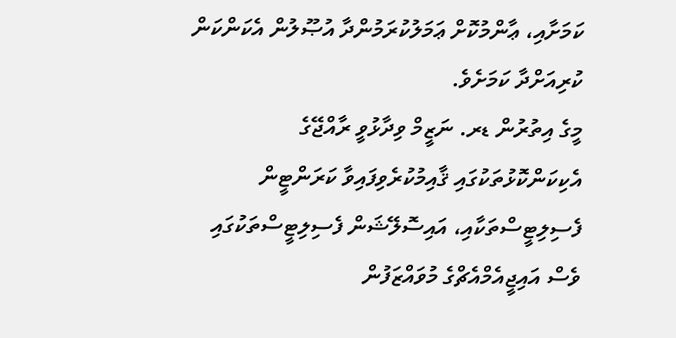ކަމަށާއި، ޢާންމުކޮށް ޢަމަލުކުރަމުންދާ އުޞޫލުން އެކަންކަން ކުރިއަށްދާ ކަމަށެވެ.
މީގެ އިތުރުން ޑރ. ނަޒީމް ވިދާޅުވީ ރާއްޖޭގެ އެކިކަންކޮޅުތަކުގައި ޤާއިމުކުރެވިފައިވާ ކަރަންޓީން ފެސިލިޓީސްތަކާއި، އައިސޮލޭޝަން ފެސިލިޓީސްތަކުގައި ވެސް އައިޖީއެމްއެޗްގެ މުވައްޒަފުން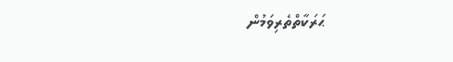ޙަރަކާތްތެރިވަމުން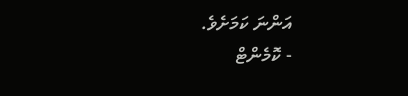އަންނަ ކަމަށެވެ.
- ކޮމެންޓް